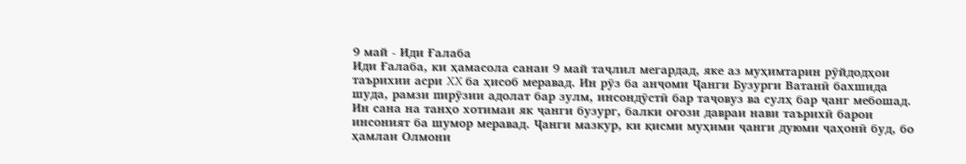9 май - Иди Ғалаба
Иди Ғалаба, ки ҳамасола санаи 9 май таҷлил мегардад, яке аз муҳимтарин рӯйдодҳои таърихии асри XX ба ҳисоб меравад. Ин рӯз ба анҷоми Ҷанги Бузурги Ватанӣ бахшида шуда, рамзи пирӯзии адолат бар зулм, инсондӯстӣ бар таҷовуз ва сулҳ бар ҷанг мебошад. Ин сана на танҳо хотимаи як ҷанги бузург, балки оғози давраи нави таърихӣ барои инсоният ба шумор меравад. Ҷанги мазкур, ки қисми муҳими ҷанги дуюми ҷаҳонӣ буд, бо ҳамлаи Олмони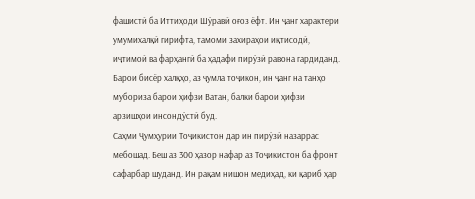фашистӣ ба Иттиҳоди Шӯравӣ оғоз ёфт. Ин ҷанг характери умумихалқӣ гирифта, тамоми захираҳои иқтисодӣ, иҷтимоӣ ва фарҳангӣ ба ҳадафи пирӯзӣ равона гардиданд. Барои бисёр халқҳо, аз ҷумла тоҷикон, ин ҷанг на танҳо мубориза барои ҳифзи Ватан, балки барои ҳифзи арзишҳои инсондӯстӣ буд.
Саҳми Ҷумҳурии Тоҷикистон дар ин пирӯзӣ назаррас мебошад. Беш аз 300 ҳазор нафар аз Тоҷикистон ба фронт сафарбар шуданд. Ин рақам нишон медиҳад, ки қариб ҳар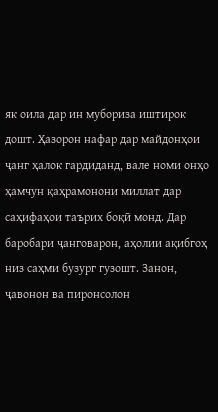як оила дар ин мубориза иштирок дошт. Ҳазорон нафар дар майдонҳои ҷанг ҳалок гардиданд, вале номи онҳо ҳамчун қаҳрамонони миллат дар саҳифаҳои таърих боқӣ монд. Дар баробари ҷанговарон, аҳолии ақибгоҳ низ саҳми бузург гузошт. Занон, ҷавонон ва пиронсолон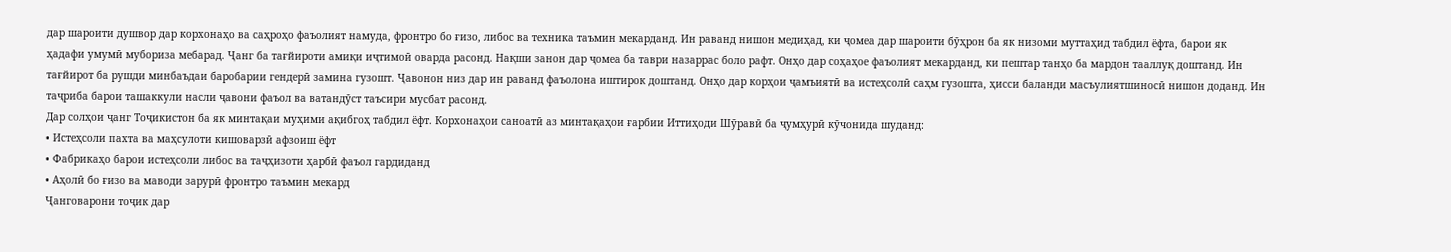дар шароити душвор дар корхонаҳо ва саҳроҳо фаъолият намуда, фронтро бо ғизо, либос ва техника таъмин мекарданд. Ин раванд нишон медиҳад, ки ҷомеа дар шароити бӯҳрон ба як низоми муттаҳид табдил ёфта, барои як ҳадафи умумӣ мубориза мебарад. Ҷанг ба тағйироти амиқи иҷтимоӣ оварда расонд. Нақши занон дар ҷомеа ба таври назаррас боло рафт. Онҳо дар соҳаҳое фаъолият мекарданд, ки пештар танҳо ба мардон тааллуқ доштанд. Ин тағйирот ба рушди минбаъдаи баробарии гендерӣ замина гузошт. Ҷавонон низ дар ин раванд фаъолона иштирок доштанд. Онҳо дар корҳои ҷамъиятӣ ва истеҳсолӣ саҳм гузошта, ҳисси баланди масъулиятшиносӣ нишон доданд. Ин таҷриба барои ташаккули насли ҷавони фаъол ва ватандӯст таъсири мусбат расонд.
Дар солҳои ҷанг Тоҷикистон ба як минтақаи муҳими ақибгоҳ табдил ёфт. Корхонаҳои саноатӣ аз минтақаҳои ғарбии Иттиҳоди Шӯравӣ ба ҷумҳурӣ кӯчонида шуданд:
• Истеҳсоли пахта ва маҳсулоти кишоварзӣ афзоиш ёфт
• Фабрикаҳо барои истеҳсоли либос ва таҷҳизоти ҳарбӣ фаъол гардиданд
• Аҳолӣ бо ғизо ва маводи зарурӣ фронтро таъмин мекард
Ҷанговарони тоҷик дар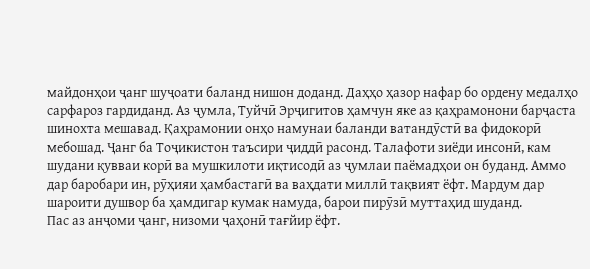майдонҳои ҷанг шуҷоати баланд нишон доданд. Даҳҳо ҳазор нафар бо ордену медалҳо сарфароз гардиданд. Аз ҷумла, Туйчӣ Эрҷигитов ҳамчун яке аз қаҳрамонони барҷаста шинохта мешавад. Қаҳрамонии онҳо намунаи баланди ватандӯстӣ ва фидокорӣ мебошад. Ҷанг ба Тоҷикистон таъсири ҷиддӣ расонд. Талафоти зиёди инсонӣ, кам шудани қувваи корӣ ва мушкилоти иқтисодӣ аз ҷумлаи паёмадҳои он буданд. Аммо дар баробари ин, рӯҳияи ҳамбастагӣ ва ваҳдати миллӣ тақвият ёфт. Мардум дар шароити душвор ба ҳамдигар кумак намуда, барои пирӯзӣ муттаҳид шуданд.
Пас аз анҷоми ҷанг, низоми ҷаҳонӣ тағйир ёфт.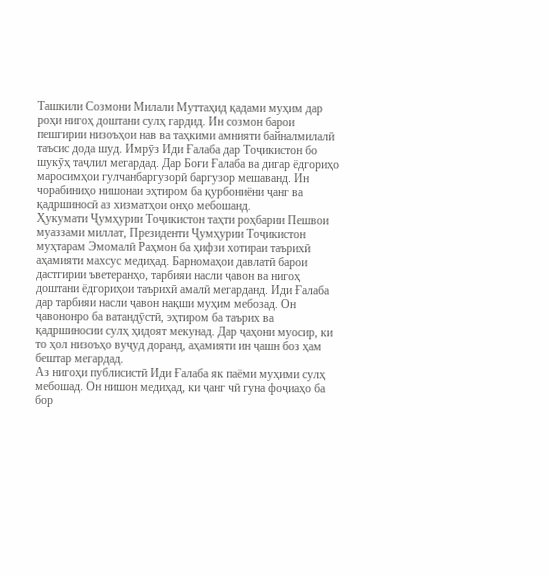Ташкили Созмони Милали Муттаҳид қадами муҳим дар роҳи нигоҳ доштани сулҳ гардид. Ин созмон барои пешгирии низоъҳои нав ва таҳкими амнияти байналмилалӣ таъсис дода шуд. Имрӯз Иди Ғалаба дар Тоҷикистон бо шукӯҳ таҷлил мегардад. Дар Боғи Ғалаба ва дигар ёдгориҳо маросимҳои гулчанбаргузорӣ баргузор мешаванд. Ин чорабиниҳо нишонаи эҳтиром ба қурбониёни ҷанг ва қадршиносӣ аз хизматҳои онҳо мебошанд.
Ҳукумати Ҷумҳурии Тоҷикистон таҳти роҳбарии Пешвои муаззами миллат, Президенти Ҷумҳурии Тоҷикистон муҳтарам Эмомалӣ Раҳмон ба ҳифзи хотираи таърихӣ аҳамияти махсус медиҳад. Барномаҳои давлатӣ барои дастгирии ъветеранҳо, тарбияи насли ҷавон ва нигоҳ доштани ёдгориҳои таърихӣ амалӣ мегарданд. Иди Ғалаба дар тарбияи насли ҷавон нақши муҳим мебозад. Он ҷавононро ба ватандӯстӣ, эҳтиром ба таърих ва қадршиносии сулҳ ҳидоят мекунад. Дар ҷаҳони муосир, ки то ҳол низоъҳо вуҷуд доранд, аҳамияти ин ҷашн боз ҳам бештар мегардад.
Аз нигоҳи публисистӣ Иди Ғалаба як паёми муҳими сулҳ мебошад. Он нишон медиҳад, ки ҷанг чӣ гуна фоҷиаҳо ба бор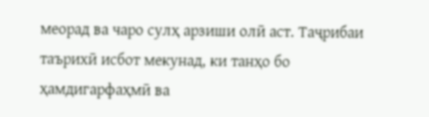меорад ва чаро сулҳ арзиши олӣ аст. Таҷрибаи таърихӣ исбот мекунад, ки танҳо бо ҳамдигарфаҳмӣ ва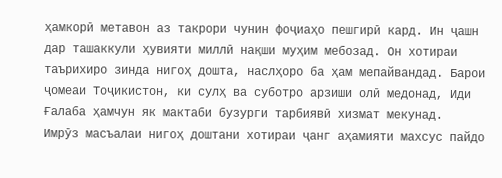ҳамкорӣ метавон аз такрори чунин фоҷиаҳо пешгирӣ кард. Ин ҷашн дар ташаккули ҳувияти миллӣ нақши муҳим мебозад. Он хотираи таърихиро зинда нигоҳ дошта, наслҳоро ба ҳам мепайвандад. Барои ҷомеаи Тоҷикистон, ки сулҳ ва суботро арзиши олӣ медонад, Иди Ғалаба ҳамчун як мактаби бузурги тарбиявӣ хизмат мекунад.
Имрӯз масъалаи нигоҳ доштани хотираи ҷанг аҳамияти махсус пайдо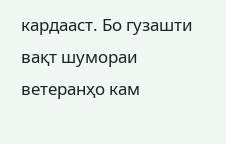кардааст. Бо гузашти вақт шумораи ветеранҳо кам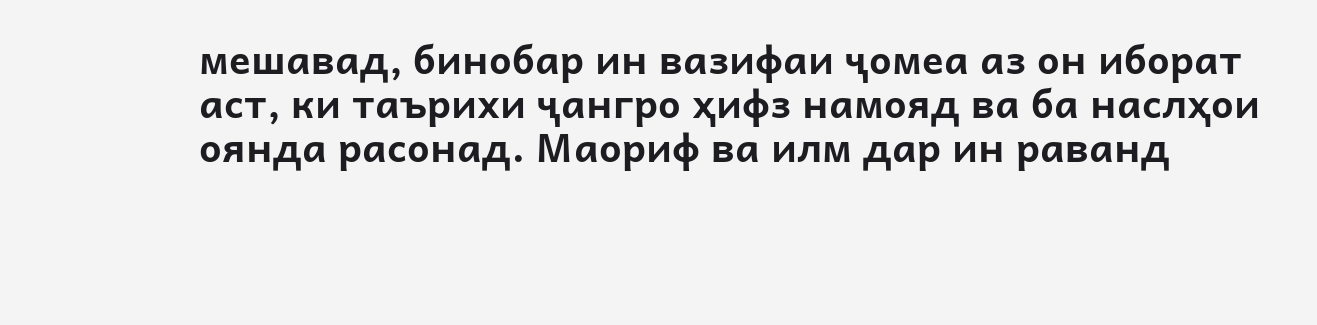мешавад, бинобар ин вазифаи ҷомеа аз он иборат аст, ки таърихи ҷангро ҳифз намояд ва ба наслҳои оянда расонад. Маориф ва илм дар ин раванд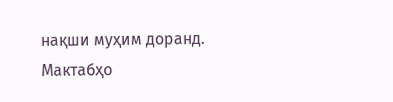нақши муҳим доранд. Мактабҳо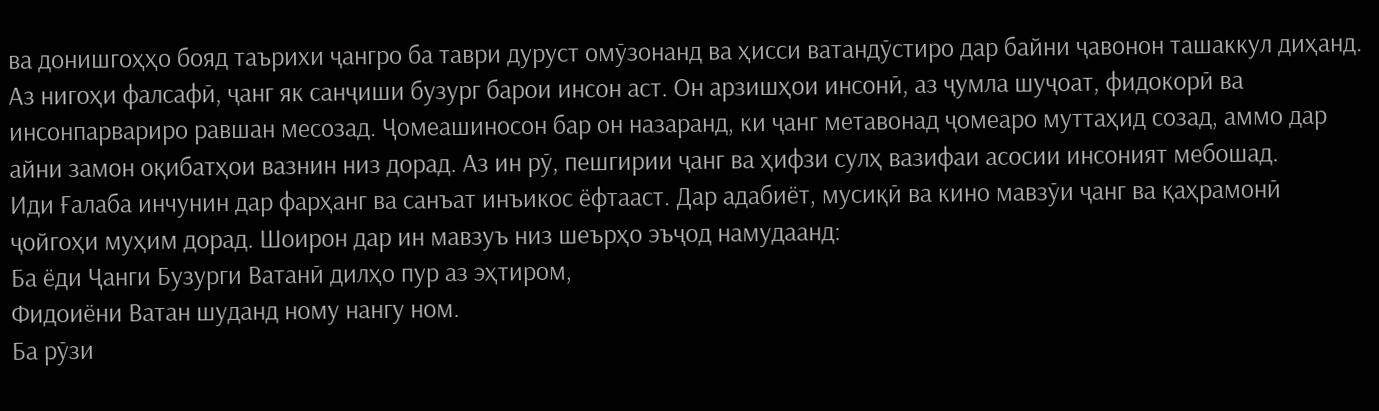ва донишгоҳҳо бояд таърихи ҷангро ба таври дуруст омӯзонанд ва ҳисси ватандӯстиро дар байни ҷавонон ташаккул диҳанд. Аз нигоҳи фалсафӣ, ҷанг як санҷиши бузург барои инсон аст. Он арзишҳои инсонӣ, аз ҷумла шуҷоат, фидокорӣ ва инсонпарвариро равшан месозад. Ҷомеашиносон бар он назаранд, ки ҷанг метавонад ҷомеаро муттаҳид созад, аммо дар айни замон оқибатҳои вазнин низ дорад. Аз ин рӯ, пешгирии ҷанг ва ҳифзи сулҳ вазифаи асосии инсоният мебошад.
Иди Ғалаба инчунин дар фарҳанг ва санъат инъикос ёфтааст. Дар адабиёт, мусиқӣ ва кино мавзӯи ҷанг ва қаҳрамонӣ ҷойгоҳи муҳим дорад. Шоирон дар ин мавзуъ низ шеърҳо эъҷод намудаанд:
Ба ёди Ҷанги Бузурги Ватанӣ дилҳо пур аз эҳтиром,
Фидоиёни Ватан шуданд ному нангу ном.
Ба рӯзи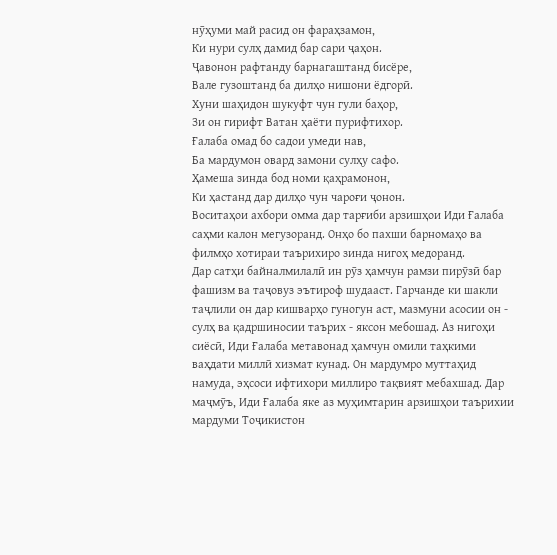нӯҳуми май расид он фараҳзамон,
Ки нури сулҳ дамид бар сари ҷаҳон.
Ҷавонон рафтанду барнагаштанд бисёре,
Вале гузоштанд ба дилҳо нишони ёдгорӣ.
Хуни шаҳидон шукуфт чун гули баҳор,
Зи он гирифт Ватан ҳаёти пурифтихор.
Ғалаба омад бо садои умеди нав,
Ба мардумон овард замони сулҳу сафо.
Ҳамеша зинда бод номи қаҳрамонон,
Ки ҳастанд дар дилҳо чун чароғи ҷонон.
Воситаҳои ахбори омма дар тарғиби арзишҳои Иди Ғалаба саҳми калон мегузоранд. Онҳо бо пахши барномаҳо ва филмҳо хотираи таърихиро зинда нигоҳ медоранд.
Дар сатҳи байналмилалӣ ин рӯз ҳамчун рамзи пирӯзӣ бар фашизм ва таҷовуз эътироф шудааст. Гарчанде ки шакли таҷлили он дар кишварҳо гуногун аст, мазмуни асосии он - сулҳ ва қадршиносии таърих - яксон мебошад. Аз нигоҳи сиёсӣ, Иди Ғалаба метавонад ҳамчун омили таҳкими ваҳдати миллӣ хизмат кунад. Он мардумро муттаҳид намуда, эҳсоси ифтихори миллиро тақвият мебахшад. Дар маҷмӯъ, Иди Ғалаба яке аз муҳимтарин арзишҳои таърихии мардуми Тоҷикистон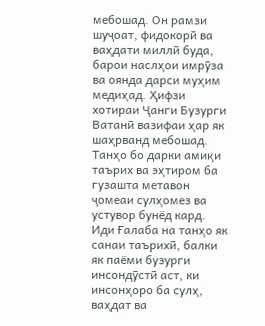мебошад. Он рамзи шуҷоат, фидокорӣ ва ваҳдати миллӣ буда, барои наслҳои имрӯза ва оянда дарси муҳим медиҳад. Ҳифзи хотираи Ҷанги Бузурги Ватанӣ вазифаи ҳар як шаҳрванд мебошад. Танҳо бо дарки амиқи таърих ва эҳтиром ба гузашта метавон ҷомеаи сулҳомез ва устувор бунёд кард. Иди Ғалаба на танҳо як санаи таърихӣ, балки як паёми бузурги инсондӯстӣ аст, ки инсонҳоро ба сулҳ, ваҳдат ва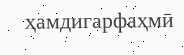ҳамдигарфаҳмӣ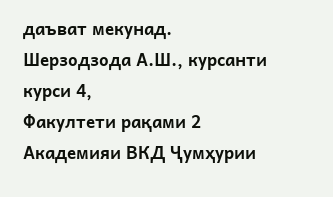даъват мекунад.
Шерзодзода А.Ш., курсанти курси 4,
Факултети рақами 2 Академияи ВКД Ҷумҳурии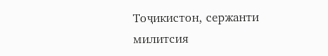Тоҷикистон, сержанти милитсия